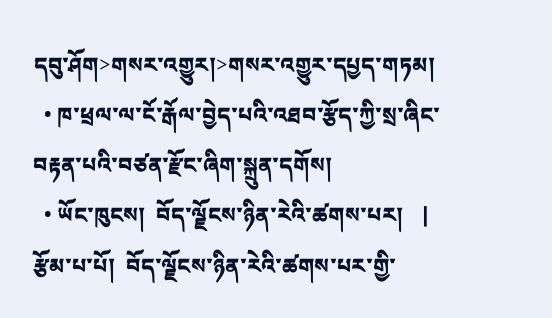དབུ་ཤོག>གསར་འགྱུར།>གསར་འགྱུར་དཔྱད་གཏམ།
  • ཁ་ཕྲལ་ལ་ངོ་རྒོལ་བྱེད་པའི་འཐབ་རྩོད་ཀྱི་སྲ་ཞིང་བརྟན་པའི་བཙན་རྫོང་ཞིག་སྐྲུན་དགོས།
  • ཡོང་ཁུངས།  བོད་ལྗོངས་ཉིན་རེའི་ཚགས་པར།   |     རྩོམ་པ་པོ།  བོད་ལྗོངས་ཉིན་རེའི་ཚགས་པར་གྱི་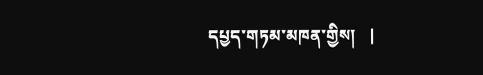དཔྱད་གཏམ་མཁན་གྱིས།   |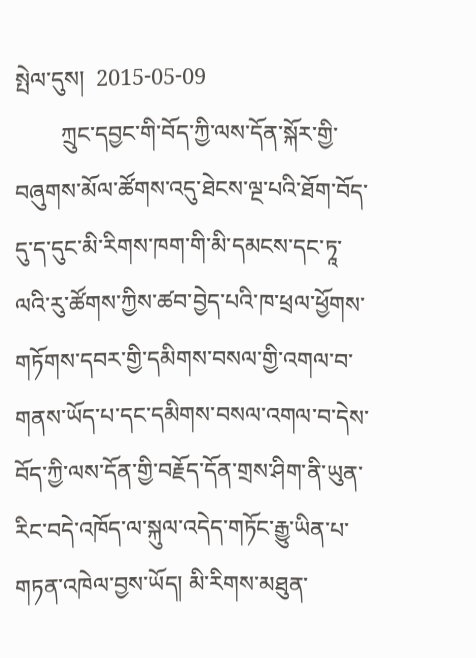སྤེལ་དུས།  2015-05-09
        ཀྲུང་དབྱང་གི་བོད་ཀྱི་ལས་དོན་སྐོར་གྱི་བཞུགས་མོལ་ཚོགས་འདུ་ཐེངས་ལྔ་པའི་ཐོག་བོད་དུ་ད་དུང་མི་རིགས་ཁག་གི་མི་དམངས་དང་ཏཱ་ལའི་རུ་ཚོགས་ཀྱིས་ཚབ་བྱེད་པའི་ཁ་ཕྲལ་ཕྱོགས་གཏོགས་དབར་གྱི་དམིགས་བསལ་གྱི་འགལ་བ་གནས་ཡོད་པ་དང་དམིགས་བསལ་འགལ་བ་དེས་བོད་ཀྱི་ལས་དོན་གྱི་བརྗོད་དོན་གྲས་ཤིག་ནི་ཡུན་རིང་བདེ་འཁོད་ལ་སྐུལ་འདེད་གཏོང་རྒྱུ་ཡིན་པ་གཏན་འཁེལ་བྱས་ཡོད། མི་རིགས་མཐུན་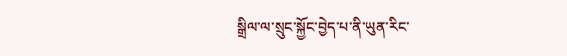སྒྲིལ་ལ་སྲུང་སྐྱོང་བྱེད་པ་ནི་ཡུན་རིང་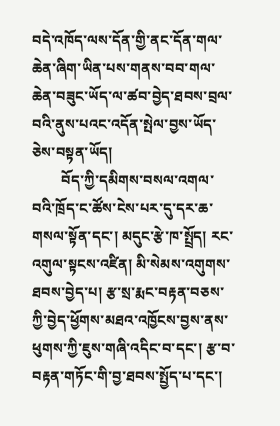བདེ་འཁོད་ལས་དོན་གྱི་ནང་དོན་གལ་ཆེན་ཞིག་ཡིན་པས་གནས་བབ་གལ་ཆེན་བཟུང་ཡོད་ལ་ཚབ་བྱེད་ཐབས་བྲལ་བའི་ནུས་པའང་འདོན་སྤེལ་བྱས་ཡོད་ཅེས་བསྟན་ཡོད།
        བོད་ཀྱི་དམིགས་བསལ་འགལ་བའི་ཁྲོད་ང་ཚོས་ངེས་པར་དུ་དར་ཆ་གསལ་སྟོན་དང་། མདུང་རྩེ་ཁ་སྤྲོད། རང་འགུལ་སྟངས་འཛིན། མི་སེམས་འགུགས་ཐབས་བྱེད་པ། རྩ་སྲ་རྨང་བརྟན་བཅས་ཀྱི་བྱེད་ཕྱོགས་མཐའ་འཁྱོངས་བྱས་ནས་ཕུགས་ཀྱི་ཇུས་གཞི་འདིང་བ་དང་། རྩ་བ་བརྟན་གཏོང་གི་བྱ་ཐབས་སྤྱོད་པ་དང་།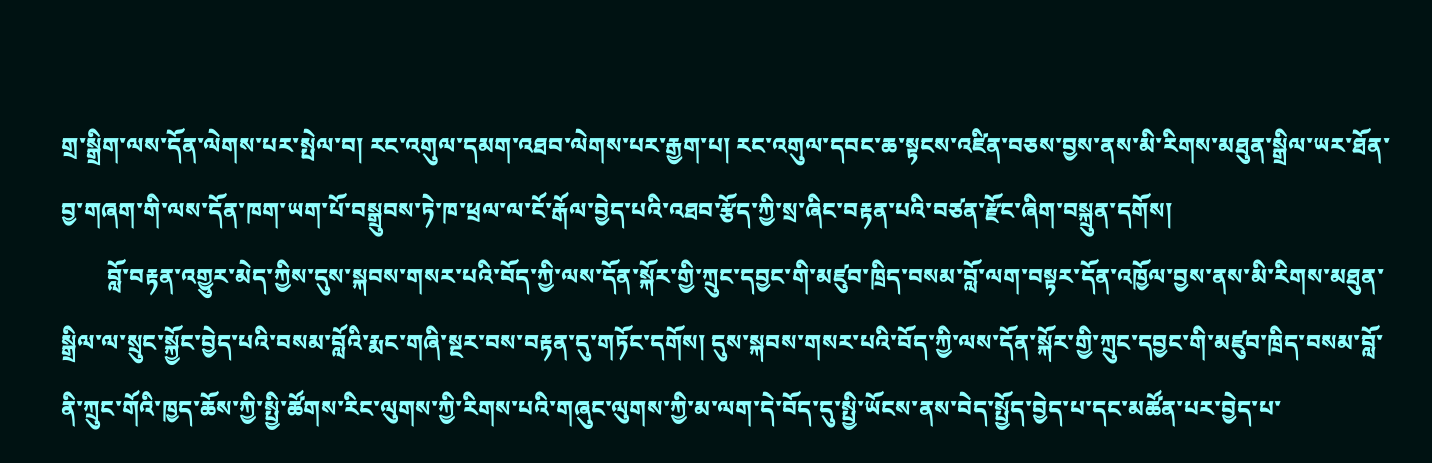གྲ་སྒྲིག་ལས་དོན་ལེགས་པར་སྤེལ་བ། རང་འགུལ་དམག་འཐབ་ལེགས་པར་རྒྱག་པ། རང་འགུལ་དབང་ཆ་སྟངས་འཛིན་བཅས་བྱས་ནས་མི་རིགས་མཐུན་སྒྲིལ་ཡར་ཐོན་བྱ་གཞག་གི་ལས་དོན་ཁག་ཡག་པོ་བསྒྲུབས་ཏེ་ཁ་ཕྲལ་ལ་ངོ་རྒོལ་བྱེད་པའི་འཐབ་རྩོད་ཀྱི་སྲ་ཞིང་བརྟན་པའི་བཙན་རྫོང་ཞིག་བསྐྲུན་དགོས།
        བློ་བརྟན་འགྱུར་མེད་ཀྱིས་དུས་སྐབས་གསར་པའི་བོད་ཀྱི་ལས་དོན་སྐོར་གྱི་ཀྲུང་དབྱང་གི་མཛུབ་ཁྲིད་བསམ་བློ་ལག་བསྟར་དོན་འཁྱོལ་བྱས་ནས་མི་རིགས་མཐུན་སྒྲིལ་ལ་སྲུང་སྐྱོང་བྱེད་པའི་བསམ་བློའི་རྨང་གཞི་སྔར་བས་བརྟན་དུ་གཏོང་དགོས། དུས་སྐབས་གསར་པའི་བོད་ཀྱི་ལས་དོན་སྐོར་གྱི་ཀྲུང་དབྱང་གི་མཛུབ་ཁྲིད་བསམ་བློ་ནི་ཀྲུང་གོའི་ཁྱད་ཆོས་ཀྱི་སྤྱི་ཚོགས་རིང་ལུགས་ཀྱི་རིགས་པའི་གཞུང་ལུགས་ཀྱི་མ་ལག་དེ་བོད་དུ་སྤྱི་ཡོངས་ནས་བེད་སྤྱོད་བྱེད་པ་དང་མཚོན་པར་བྱེད་པ་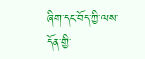ཞིག་དང་བོད་ཀྱི་ལས་དོན་གྱི་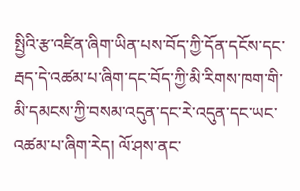སྤྱིའི་རྩ་འཛིན་ཞིག་ཡིན་པས་བོད་ཀྱི་དོན་དངོས་དང་རྦད་དེ་འཚམ་པ་ཞིག་དང་བོད་ཀྱི་མི་རིགས་ཁག་གི་མི་དམངས་ཀྱི་བསམ་འདུན་དང་རེ་འདུན་དང་ཡང་འཚམ་པ་ཞིག་རེད། ལོ་ཤས་ནང་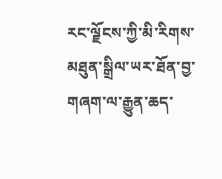རང་ལྗོངས་ཀྱི་མི་རིགས་མཐུན་སྒྲིལ་ཡར་ཐོན་བྱ་གཞག་ལ་རྒྱུན་ཆད་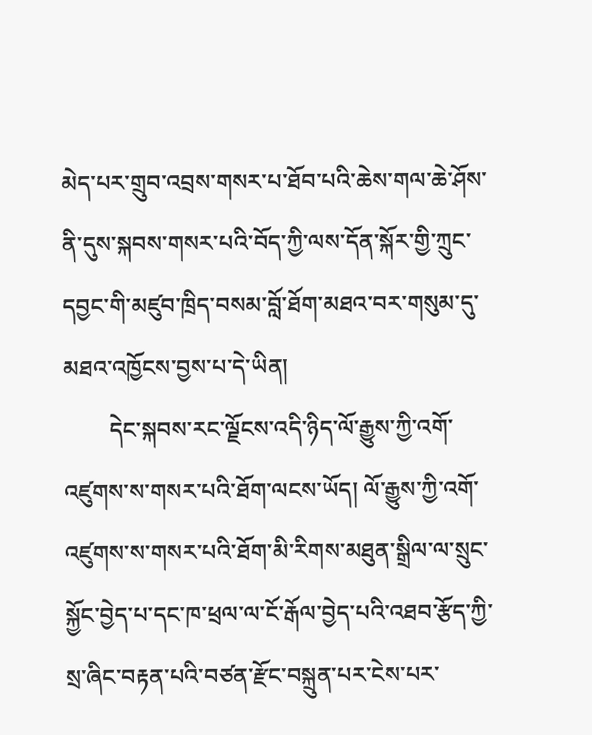མེད་པར་གྲུབ་འབྲས་གསར་པ་ཐོབ་པའི་ཆེས་གལ་ཆེ་ཤོས་ནི་དུས་སྐབས་གསར་པའི་བོད་ཀྱི་ལས་དོན་སྐོར་གྱི་ཀྲུང་དབྱང་གི་མཛུབ་ཁྲིད་བསམ་བློ་ཐོག་མཐའ་བར་གསུམ་དུ་མཐའ་འཁྱོངས་བྱས་པ་དེ་ཡིན།
        དེང་སྐབས་རང་ལྗོངས་འདི་ཉིད་ལོ་རྒྱུས་ཀྱི་འགོ་འཛུགས་ས་གསར་པའི་ཐོག་ལངས་ཡོད། ལོ་རྒྱུས་ཀྱི་འགོ་འཛུགས་ས་གསར་པའི་ཐོག་མི་རིགས་མཐུན་སྒྲིལ་ལ་སྲུང་སྐྱོང་བྱེད་པ་དང་ཁ་ཕྲལ་ལ་ངོ་རྒོལ་བྱེད་པའི་འཐབ་རྩོད་ཀྱི་སྲ་ཞིང་བརྟན་པའི་བཙན་རྫོང་བསྐྲུན་པར་ངེས་པར་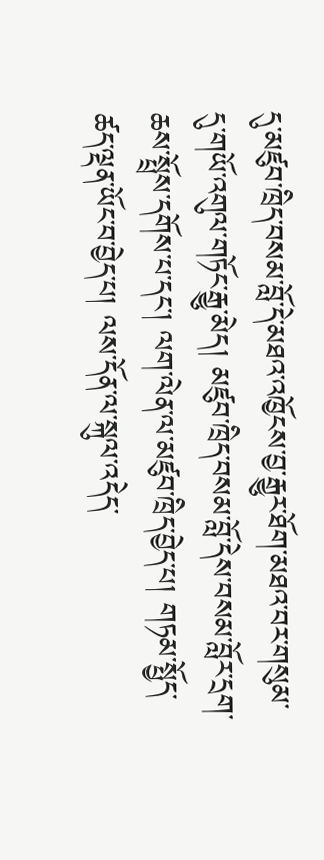དུ་མཛུབ་ཁྲིད་བསམ་བློ་དེ་མཐའ་འཁྱོངས་བྱ་རྒྱུར་ཐོག་མཐའ་བར་གསུམ་དུ་གཡོ་འགུལ་གཏོང་རྒྱུ་མེད། མཛུབ་ཁྲིད་བསམ་བློ་དེས་བསམ་བློར་དྲག་ཆས་སྤྲོས་དགོས་པ་དང་། ལག་ལེན་ལ་མཛུབ་ཁྲིད་བྱེད་པ། གཏམ་སྤྱོད་ཚད་ལྡན་ཡོང་བ་བྱེད་པ། ལས་དོན་ལ་སྐུལ་འདེད་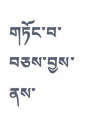གཏོང་བ་བཅས་བྱས་ནས་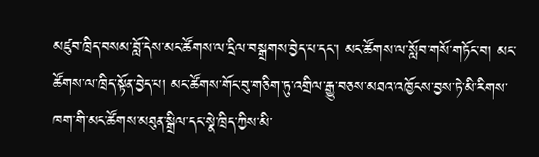མཛུབ་ཁྲིད་བསམ་བློ་དེས་མང་ཚོགས་ལ་དྲིལ་བསྒྲགས་བྱེད་པ་དང་། མང་ཚོགས་ལ་སློབ་གསོ་གཏོང་བ། མང་ཚོགས་ལ་ཁྲིད་སྟོན་བྱེད་པ། མང་ཚོགས་གོང་བུ་གཅིག་ཏུ་འགྲིལ་རྒྱུ་བཅས་མཐའ་འཁྱོངས་བྱས་ཏེ་མི་རིགས་ཁག་གི་མང་ཚོགས་མཐུན་སྒྲིལ་དང་སྣེ་ཁྲིད་ཀྱིས་མི་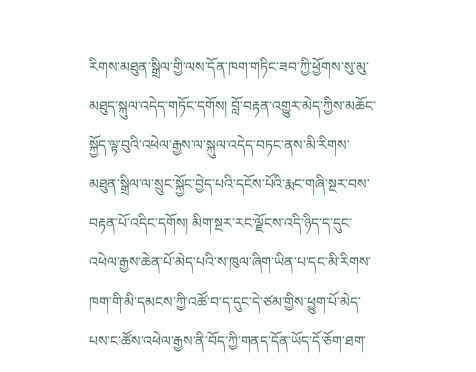རིགས་མཐུན་སྒྲིལ་གྱི་ལས་དོན་ཁག་གཏིང་ཟབ་ཀྱི་ཕྱོགས་སུ་མུ་མཐུད་སྐུལ་འདེད་གཏོང་དགོས། བློ་བརྟན་འགྱུར་མེད་ཀྱིས་མཆོང་སྐྱོད་ལྟ་བུའི་འཕེལ་རྒྱས་ལ་སྐུལ་འདེད་བཏང་ནས་མི་རིགས་མཐུན་སྒྲིལ་ལ་སྲུང་སྐྱོང་བྱེད་པའི་དངོས་པོའི་རྨང་གཞི་སྔར་བས་བརྟན་པོ་འདིང་དགོས། མིག་སྔར་རང་ལྗོངས་འདི་ཉིད་ད་དུང་འཕེལ་རྒྱས་ཆེན་པོ་མེད་པའི་ས་ཁུལ་ཞིག་ཡིན་པ་དང་མི་རིགས་ཁག་གི་མི་དམངས་ཀྱི་འཚོ་བ་ད་དུང་དེ་ཙམ་གྱིས་ཕྱུག་པོ་མེད་པས་ང་ཚོས་འཕེལ་རྒྱས་ནི་བོད་ཀྱི་གནད་དོན་ཡོད་དོ་ཅོག་ཐག་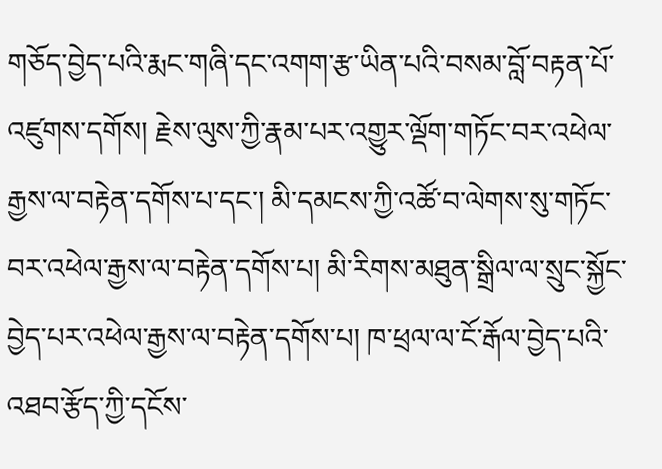གཅོད་བྱེད་པའི་རྨང་གཞི་དང་འགག་རྩ་ཡིན་པའི་བསམ་བློ་བརྟན་པོ་འཛུགས་དགོས། རྗེས་ལུས་ཀྱི་རྣམ་པར་འགྱུར་ལྡོག་གཏོང་བར་འཕེལ་རྒྱས་ལ་བརྟེན་དགོས་པ་དང་། མི་དམངས་ཀྱི་འཚོ་བ་ལེགས་སུ་གཏོང་བར་འཕེལ་རྒྱས་ལ་བརྟེན་དགོས་པ། མི་རིགས་མཐུན་སྒྲིལ་ལ་སྲུང་སྐྱོང་བྱེད་པར་འཕེལ་རྒྱས་ལ་བརྟེན་དགོས་པ། ཁ་ཕྲལ་ལ་ངོ་རྒོལ་བྱེད་པའི་འཐབ་རྩོད་ཀྱི་དངོས་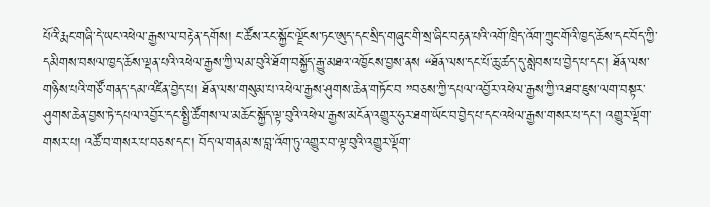པོའི་རྨང་གཞི་དེ་ཡང་འཕེལ་རྒྱས་ལ་བརྟེན་དགོས། ང་ཚོས་རང་སྐྱོང་ལྗོངས་ཏང་ཨུད་དང་སྲིད་གཞུང་གི་སྲ་ཞིང་བརྟན་པའི་འགོ་ཁྲིད་འོག་ཀྲུང་གོའི་ཁྱད་ཆོས་དང་བོད་ཀྱི་དམིགས་བསལ་ཁྱད་ཆོས་ལྡན་པའི་འཕེལ་རྒྱས་ཀྱི་ལམ་བུའི་ཐོག་བསྐྱོད་རྒྱུ་མཐའ་འཁྱོངས་བྱས་ནས “ཐོན་ལས་དང་པོ་ཆུ་ཚད་དུ་སླེབས་པ་བྱེད་པ་དང་། ཐོན་ལས་གཉིས་པའི་གཙོ་གནད་དམ་འཛིན་བྱེད་པ། ཐོན་ལས་གསུམ་པ་འཕེལ་རྒྱས་ཤུགས་ཆེན་གཏོང་བ ”བཅས་ཀྱི་དཔལ་འབྱོར་འཕེལ་རྒྱས་ཀྱི་འཐབ་ཇུས་ལག་བསྟར་ཤུགས་ཆེན་བྱས་ཏེ་དཔལ་འབྱོར་དང་སྤྱི་ཚོགས་ལ་མཆོང་སྐྱོད་ལྟ་བུའི་འཕེལ་རྒྱས་མངོན་འགྱུར་ཧུར་ཐག་ཡོང་བ་བྱེད་པ་དང་འཕེལ་རྒྱས་གསར་པ་དང་། འགྱུར་ལྡོག་གསར་པ། འཚོ་བ་གསར་པ་བཅས་དང་། བོད་ལ་གནམ་ས་བླ་འོག་ཏུ་འགྱུར་བ་ལྟ་བུའི་འགྱུར་ལྡོག་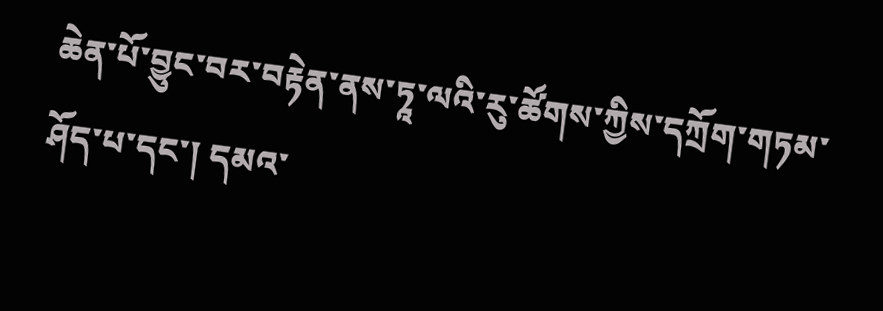ཆེན་པོ་བྱུང་བར་བརྟེན་ནས་ཏཱ་ལའི་རུ་ཚོགས་ཀྱིས་དཀྲོག་གཏམ་ཤོད་པ་དང་། དམའ་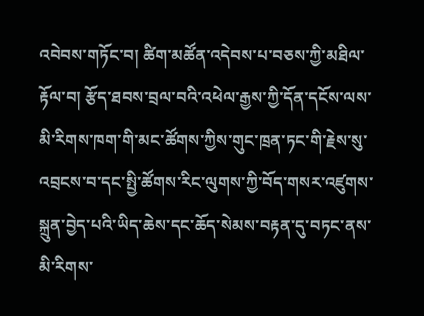འབེབས་གཏོང་བ། ཚིག་མཚོན་འདེབས་པ་བཅས་ཀྱི་མཐིལ་རྟོལ་བ། རྩོད་ཐབས་བྲལ་བའི་འཕེལ་རྒྱས་ཀྱི་དོན་དངོས་ལས་མི་རིགས་ཁག་གི་མང་ཚོགས་ཀྱིས་གུང་ཁྲན་ཏང་གི་རྗེས་སུ་འབྲངས་བ་དང་སྤྱི་ཚོགས་རིང་ལུགས་ཀྱི་བོད་གསར་འཛུགས་སྐྲུན་བྱེད་པའི་ཡིད་ཆེས་དང་ཆོད་སེམས་བརྟན་དུ་བཏང་ནས་མི་རིགས་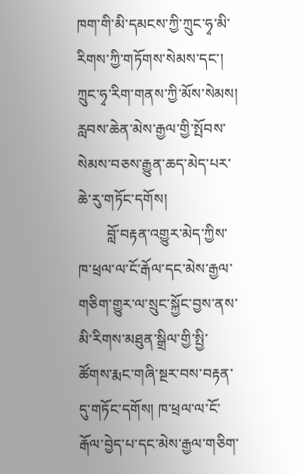ཁག་གི་མི་དམངས་ཀྱི་ཀྲུང་ཧྭ་མི་རིགས་ཀྱི་གཏོགས་སེམས་དང་། ཀྲུང་ཧྭ་རིག་གནས་ཀྱི་མོས་སེམས། རླབས་ཆེན་མེས་རྒྱལ་གྱི་སྤོབས་སེམས་བཅས་རྒྱུན་ཆད་མེད་པར་ཆེ་རུ་གཏོང་དགོས།
        བློ་བརྟན་འགྱུར་མེད་ཀྱིས་ཁ་ཕྲལ་ལ་ངོ་རྒོལ་དང་མེས་རྒྱལ་གཅིག་གྱུར་ལ་སྲུང་སྐྱོང་བྱས་ནས་མི་རིགས་མཐུན་སྒྲིལ་གྱི་སྤྱི་ཚོགས་རྨང་གཞི་སྔར་བས་བརྟན་དུ་གཏོང་དགོས། ཁ་ཕྲལ་ལ་ངོ་རྒོལ་བྱེད་པ་དང་མེས་རྒྱལ་གཅིག་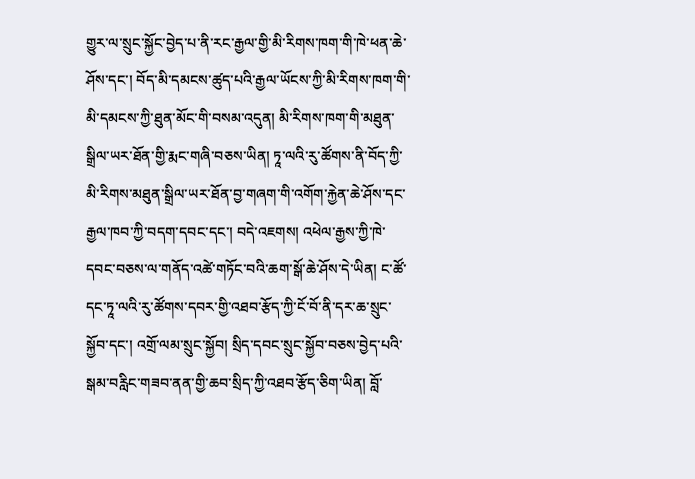གྱུར་ལ་སྲུང་སྐྱོང་བྱེད་པ་ནི་རང་རྒྱལ་གྱི་མི་རིགས་ཁག་གི་ཁེ་ཕན་ཆེ་ཤོས་དང་། བོད་མི་དམངས་ཚུད་པའི་རྒྱལ་ཡོངས་ཀྱི་མི་རིགས་ཁག་གི་མི་དམངས་ཀྱི་ཐུན་མོང་གི་བསམ་འདུན། མི་རིགས་ཁག་གི་མཐུན་སྒྲིལ་ཡར་ཐོན་གྱི་རྨང་གཞི་བཅས་ཡིན། ཏཱ་ལའི་རུ་ཚོགས་ནི་བོད་ཀྱི་མི་རིགས་མཐུན་སྒྲིལ་ཡར་ཐོན་བྱ་གཞག་གི་འགོག་རྐྱེན་ཆེ་ཤོས་དང་རྒྱལ་ཁབ་ཀྱི་བདག་དབང་དང་། བདེ་འཇགས། འཕེལ་རྒྱས་ཀྱི་ཁེ་དབང་བཅས་ལ་གནོད་འཚེ་གཏོང་བའི་ཆག་སྒོ་ཆེ་ཤོས་དེ་ཡིན། ང་ཚོ་དང་ཏཱ་ལའི་རུ་ཚོགས་དབར་གྱི་འཐབ་རྩོད་ཀྱི་ངོ་བོ་ནི་དར་ཆ་སྲུང་སྐྱོབ་དང་། འགྲོ་ལམ་སྲུང་སྐྱོབ། སྲིད་དབང་སྲུང་སྐྱོབ་བཅས་བྱེད་པའི་སྒམ་བརླིང་གཟབ་ནན་གྱི་ཆབ་སྲིད་ཀྱི་འཐབ་རྩོད་ཅིག་ཡིན། བློ་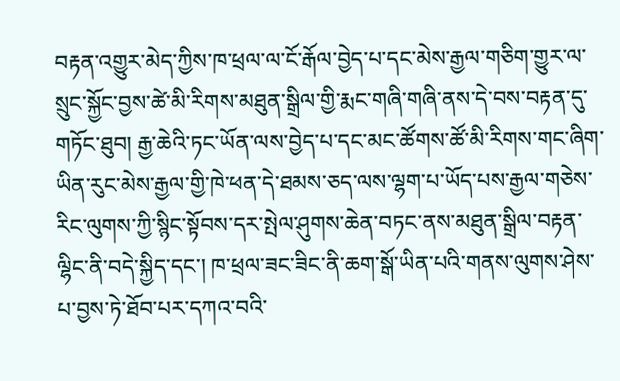བརྟན་འགྱུར་མེད་ཀྱིས་ཁ་ཕྲལ་ལ་ངོ་རྒོལ་བྱེད་པ་དང་མེས་རྒྱལ་གཅིག་གྱུར་ལ་སྲུང་སྐྱོང་བྱས་ཚེ་མི་རིགས་མཐུན་སྒྲིལ་གྱི་རྨང་གཞི་གཞི་ནས་དེ་བས་བརྟན་དུ་གཏོང་ཐུབ། རྒྱ་ཆེའི་ཏང་ཡོན་ལས་བྱེད་པ་དང་མང་ཚོགས་ཚོ་མི་རིགས་གང་ཞིག་ཡིན་རུང་མེས་རྒྱལ་གྱི་ཁེ་ཕན་དེ་ཐམས་ཅད་ལས་ལྷག་པ་ཡོད་པས་རྒྱལ་གཅེས་རིང་ལུགས་ཀྱི་སྙིང་སྟོབས་དར་སྤེལ་ཤུགས་ཆེན་བཏང་ནས་མཐུན་སྒྲིལ་བརྟན་ལྷིང་ནི་བདེ་སྐྱིད་དང་། ཁ་ཕྲལ་ཟང་ཟིང་ནི་ཆག་སྒོ་ཡིན་པའི་གནས་ལུགས་ཤེས་པ་བྱས་ཏེ་ཐོབ་པར་དཀའ་བའི་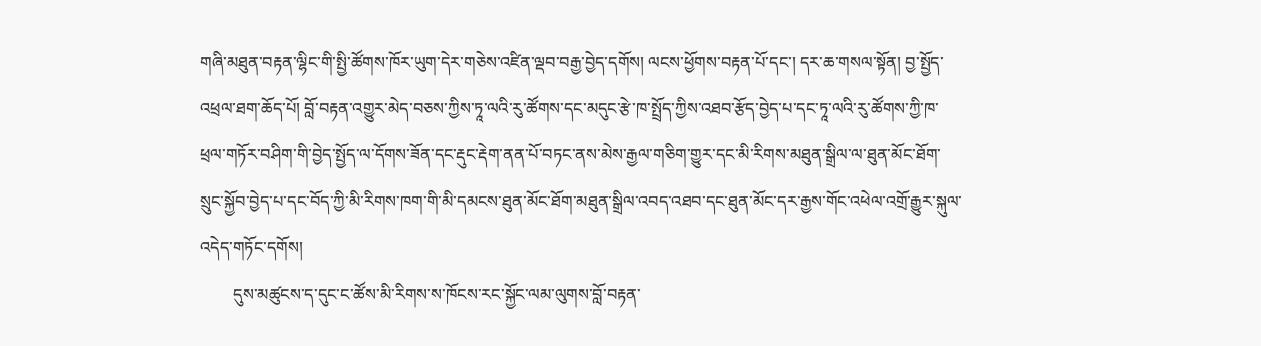གཞི་མཐུན་བརྟན་ལྷིང་གི་སྤྱི་ཚོགས་ཁོར་ཡུག་དེར་གཅེས་འཛིན་ལྡབ་བརྒྱ་བྱེད་དགོས། ལངས་ཕྱོགས་བརྟན་པོ་དང་། དར་ཆ་གསལ་སྟོན། བྱ་སྤྱོད་འཕྲལ་ཐག་ཆོད་པོ། བློ་བརྟན་འགྱུར་མེད་བཅས་ཀྱིས་ཏཱ་ལའི་རུ་ཚོགས་དང་མདུང་རྩེ་ཁ་སྤྲོད་ཀྱིས་འཐབ་རྩོད་བྱེད་པ་དང་ཏཱ་ལའི་རུ་ཚོགས་ཀྱི་ཁ་ཕྲལ་གཏོར་བཤིག་གི་བྱེད་སྤྱོད་ལ་དོགས་ཟོན་དང་རྡུང་རྡེག་ནན་པོ་བཏང་ནས་མེས་རྒྱལ་གཅིག་གྱུར་དང་མི་རིགས་མཐུན་སྒྲིལ་ལ་ཐུན་མོང་ཐོག་སྲུང་སྐྱོབ་བྱེད་པ་དང་བོད་ཀྱི་མི་རིགས་ཁག་གི་མི་དམངས་ཐུན་མོང་ཐོག་མཐུན་སྒྲིལ་འབད་འཐབ་དང་ཐུན་མོང་དར་རྒྱས་གོང་འཕེལ་འགྲོ་རྒྱུར་སྐུལ་འདེད་གཏོང་དགོས།
        དུས་མཚུངས་ད་དུང་ང་ཚོས་མི་རིགས་ས་ཁོངས་རང་སྐྱོང་ལམ་ལུགས་བློ་བརྟན་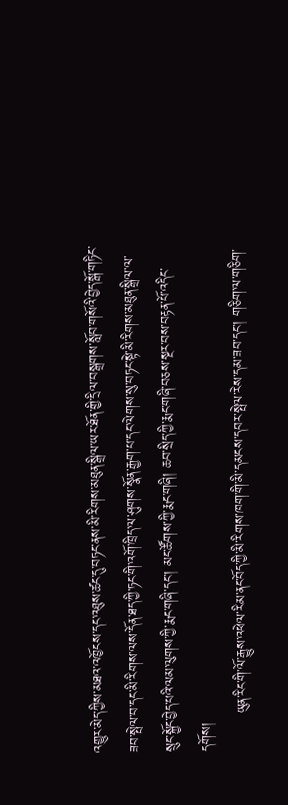འགྱུར་མེད་ཀྱིས་མཐའ་འཁྱོངས་དང་འཐུས་ཚང་དུ་བཏང་ནས་མི་རིགས་མཐུན་སྒྲིལ་ཡར་ཐོན་གྱི་དྲིལ་བསྒྲགས་སློབ་གསོའི་བྱེད་སྒོ་གཏིང་ཟབ་སྤེལ་བ་དང་མི་རིགས་ལས་དོན་ཐད་ཀྱི་ཏང་གི་འགོ་ཁྲིད་ལ་ཤུགས་སྣོན་རྒྱག་པ་དང་ལེགས་སུ་བཏང་སྟེ་མི་རིགས་མཐུན་སྒྲིལ་ལ་སྲུང་སྐྱོང་བྱེད་པའི་ལམ་ལུགས་ཀྱི་རྨང་གཞི་དང་། མང་ཚོགས་ཀྱི་རྨང་གཞི། ཆབ་སྲིད་ཀྱི་རྨང་གཞི་བཅས་སྔར་བས་བརྟན་པོ་འདིང་དགོས།
        ཡུན་རིང་གི་ལོ་རྒྱུས་འཕེལ་རིམ་ནང་བོད་ཀྱི་མི་རིགས་ཁག་གི་མི་དམངས་དབར་སྤེལ་རེས་དམ་ཟབ་དང་། གཅིག་ལ་གཅིག་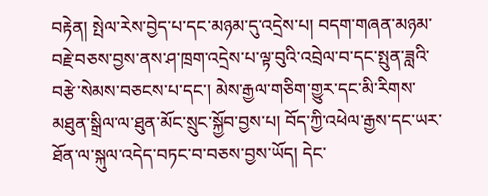བརྟེན། སྤེལ་རེས་བྱེད་པ་དང་མཉམ་དུ་འདྲེས་པ། བདག་གཞན་མཉམ་བརྗེ་བཅས་བྱས་ནས་ཤ་ཁྲག་འདྲེས་པ་ལྟ་བུའི་འབྲེལ་བ་དང་སྤུན་ཟླའི་བརྩེ་སེམས་བཅངས་པ་དང་། མེས་རྒྱལ་གཅིག་གྱུར་དང་མི་རིགས་མཐུན་སྒྲིལ་ལ་ཐུན་མོང་སྲུང་སྐྱོབ་བྱས་པ། བོད་ཀྱི་འཕེལ་རྒྱས་དང་ཡར་ཐོན་ལ་སྐུལ་འདེད་བཏང་བ་བཅས་བྱས་ཡོད། དེང་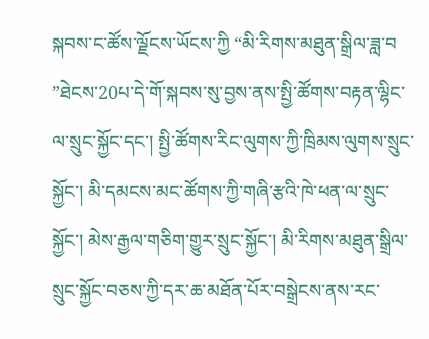སྐབས་ང་ཚོས་ལྗོངས་ཡོངས་ཀྱི “མི་རིགས་མཐུན་སྒྲིལ་ཟླ་བ ”ཐེངས་20པ་དེ་གོ་སྐབས་སུ་བྱས་ནས་སྤྱི་ཚོགས་བརྟན་ལྷིང་ལ་སྲུང་སྐྱོང་དང་། སྤྱི་ཚོགས་རིང་ལུགས་ཀྱི་ཁྲིམས་ལུགས་སྲུང་སྐྱོང་། མི་དམངས་མང་ཚོགས་ཀྱི་གཞི་རྩའི་ཁེ་ཕན་ལ་སྲུང་སྐྱོང་། མེས་རྒྱལ་གཅིག་གྱུར་སྲུང་སྐྱོང་། མི་རིགས་མཐུན་སྒྲིལ་སྲུང་སྐྱོང་བཅས་ཀྱི་དར་ཆ་མཐོན་པོར་བསྒྲེངས་ནས་རང་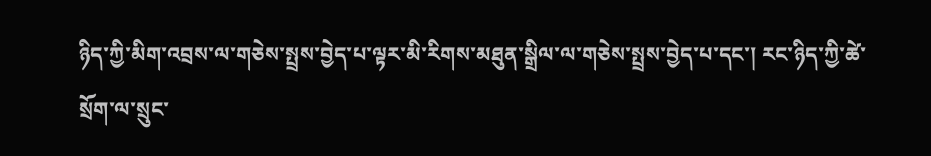ཉིད་ཀྱི་མིག་འབྲས་ལ་གཅེས་སྤྲས་བྱེད་པ་ལྟར་མི་རིགས་མཐུན་སྒྲིལ་ལ་གཅེས་སྤྲས་བྱེད་པ་དང་། རང་ཉིད་ཀྱི་ཚེ་སྲོག་ལ་སྲུང་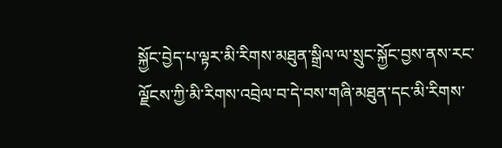སྐྱོང་བྱེད་པ་ལྟར་མི་རིགས་མཐུན་སྒྲིལ་ལ་སྲུང་སྐྱོང་བྱས་ནས་རང་ལྗོངས་ཀྱི་མི་རིགས་འབྲེལ་བ་དེ་བས་གཞི་མཐུན་དང་མི་རིགས་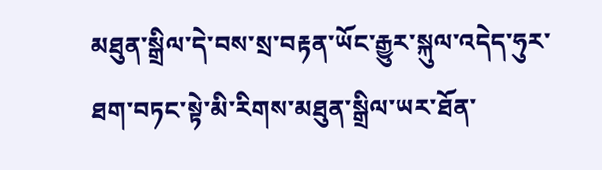མཐུན་སྒྲིལ་དེ་བས་སྲ་བརྟན་ཡོང་རྒྱུར་སྐུལ་འདེད་ཧུར་ཐག་བཏང་སྟེ་མི་རིགས་མཐུན་སྒྲིལ་ཡར་ཐོན་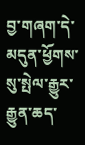བྱ་གཞག་དེ་མདུན་ཕྱོགས་སུ་སྤེལ་རྒྱུར་རྒྱུན་ཆད་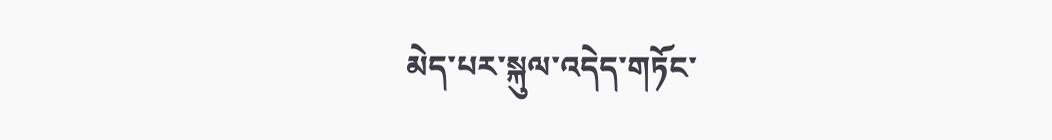མེད་པར་སྐུལ་འདེད་གཏོང་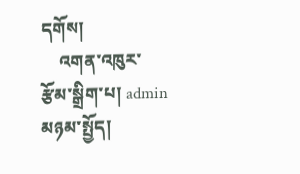དགོས།
    འགན་འཁུར་རྩོམ་སྒྲིག་པ། admin
མཉམ་སྤྱོད།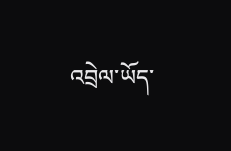འབྲེལ་ཡོད་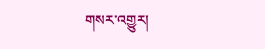གསར་འགྱུར།